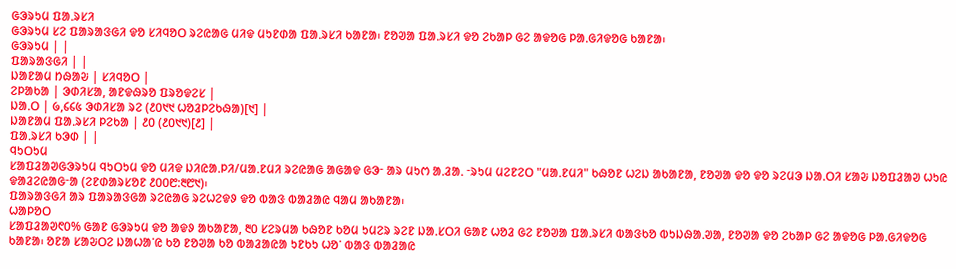ᱜᱳᱨᱩᱢ ᱯᱟᱹᱨᱥᱤ
ᱜᱳᱨᱩᱢ ᱥᱮ ᱯᱟᱨᱟᱝᱜᱤ ᱫᱚ ᱥᱤᱧᱚᱛ ᱨᱮᱭᱟᱜ ᱢᱤᱫ ᱢᱩᱱᱰᱟ ᱯᱟᱹᱨᱥᱤ ᱠᱟᱱᱟ᱾ ᱱᱚᱣᱟ ᱯᱟᱹᱨᱥᱤ ᱫᱚ ᱮᱠᱟᱞ ᱜᱮ ᱟᱫᱚᱜ ᱞᱟᱹᱜᱤᱫᱚᱜ ᱠᱟᱱᱟ᱾
ᱜᱳᱨᱩᱢ | |
ᱯᱟᱨᱟᱝᱜᱤ | |
ᱡᱟᱱᱟᱢ ᱴᱷᱟᱶ | ᱥᱤᱧᱚᱛ |
ᱮᱞᱟᱠᱟ | ᱳᱰᱤᱥᱟ, ᱟᱱᱫᱷᱨᱚ ᱯᱨᱚᱫᱮᱥ |
ᱡᱟᱹᱛ | ᱙,᱔᱔᱕ ᱳᱰᱤᱥᱟ ᱨᱮ (᱒᱐᱑᱑ ᱦᱚᱲᱞᱮᱠᱷᱟ)[᱑] |
ᱡᱟᱱᱟᱢ ᱯᱟᱹᱨᱥᱤ ᱞᱮᱠᱟ | ᱒᱐ (᱒᱐᱑᱑)[᱒] |
ᱯᱟᱹᱨᱥᱤ ᱠᱳᱰ | |
ᱧᱩᱛᱩᱢ
ᱥᱟᱯᱲᱟᱣᱜᱳᱨᱩᱢ ᱧᱩᱛᱩᱢ ᱫᱚ ᱢᱤᱫ ᱡᱤᱭᱟᱹᱞᱤ/ᱢᱟᱹᱱᱢᱤ ᱨᱮᱭᱟᱜ ᱟᱜᱟᱫ ᱜᱳᱼ ᱟᱨ ᱢᱩᱬ ᱟᱹᱲᱟᱹ ᱼᱨᱩᱢ ᱢᱮᱱᱮᱛ "ᱢᱟᱹᱱᱢᱤ" ᱠᱷᱚᱱ ᱦᱮᱡ ᱟᱠᱟᱱᱟ, ᱱᱚᱣᱟ ᱫᱚ ᱫᱚ ᱨᱮᱢᱳ ᱡᱟᱹᱛᱤ ᱥᱟᱶ ᱡᱚᱯᱲᱟᱣ ᱦᱩᱭ ᱫᱟᱲᱮᱭᱟᱜᱼᱟ (ᱮᱱᱰᱟᱨᱥᱚᱱ ᱒᱐᱐᱘:᱓᱘᱑)᱾
ᱯᱟᱨᱟᱝᱜᱤ ᱟᱨ ᱯᱟᱨᱟᱝᱜᱟ ᱨᱮᱭᱟᱜ ᱨᱮᱦᱮᱫᱽ ᱫᱚ ᱵᱟᱝ ᱵᱟᱲᱟᱭ ᱧᱟᱢ ᱟᱠᱟᱱᱟ᱾
ᱦᱟᱞᱚᱛ
ᱥᱟᱯᱲᱟᱣ᱖᱐% ᱜᱟᱱ ᱜᱳᱨᱩᱢ ᱫᱚ ᱟᱫᱽ ᱟᱠᱟᱱᱟ, ᱓᱐ ᱥᱮᱨᱢᱟ ᱠᱷᱚᱱ ᱠᱚᱢ ᱩᱢᱮᱨ ᱨᱮᱱ ᱡᱟᱹᱥᱛᱤ ᱜᱟᱱ ᱦᱚᱲ ᱜᱮ ᱱᱚᱣᱟ ᱯᱟᱹᱨᱥᱤ ᱵᱟᱝᱠᱚ ᱵᱩᱡᱷᱟᱹᱣᱟ, ᱱᱚᱣᱟ ᱫᱚ ᱮᱠᱟᱞ ᱜᱮ ᱟᱫᱚᱜ ᱞᱟᱹᱜᱤᱫᱚᱜ ᱠᱟᱱᱟ᱾ ᱚᱱᱟ ᱥᱟᱶᱛᱮ ᱡᱟᱦᱟᱸᱭ ᱠᱚ ᱱᱚᱣᱟ ᱠᱚ ᱵᱟᱲᱟᱭᱟ ᱩᱱᱠᱩ ᱦᱚᱸ ᱵᱟᱝ ᱵᱟᱲᱟᱭ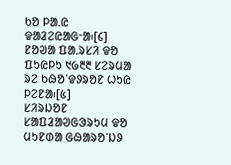ᱠᱚ ᱞᱟᱹᱭ ᱫᱟᱲᱮᱭᱟᱜᱼᱟ᱾[᱔] ᱱᱚᱣᱟ ᱯᱟᱹᱨᱥᱤ ᱫᱚ ᱯᱩᱭᱞᱩ ᱑᱙᱓᱓ ᱥᱮᱨᱢᱟ ᱨᱮ ᱠᱷᱚᱸᱫᱽᱨᱚᱱ ᱦᱩᱭ ᱞᱮᱱᱟ᱾[᱕]
ᱥᱤᱨᱡᱚᱱ
ᱥᱟᱯᱲᱟᱣᱜᱳᱨᱩᱢ ᱫᱚ ᱢᱩᱱᱰᱟ ᱜᱷᱟᱨᱚᱸᱡᱽ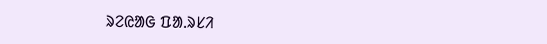ᱨᱮᱭᱟᱜ ᱯᱟᱹᱨᱥᱤ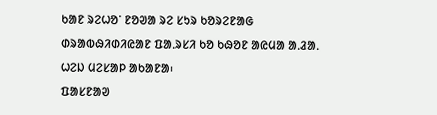ᱠᱟᱱ ᱨᱮᱦᱚᱸ ᱱᱚᱣᱟ ᱨᱮ ᱥᱩᱨ ᱠᱚᱨᱮᱱᱟᱜ ᱰᱨᱟᱵᱷᱤᱰᱤᱭᱟᱱ ᱯᱟᱹᱨᱥᱤ ᱠᱚ ᱠᱷᱚᱱ ᱟᱭᱢᱟ ᱟᱹᱲᱟᱹ ᱦᱮᱡ ᱢᱮᱥᱟᱞ ᱟᱠᱟᱱᱟ᱾
ᱯᱟᱥᱱᱟᱣ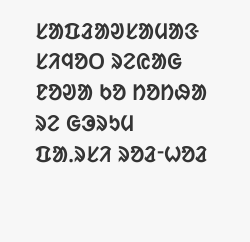ᱥᱟᱯᱲᱟᱣᱥᱟᱢᱟᱝ ᱥᱤᱧᱚᱛ ᱨᱮᱭᱟᱜ ᱱᱚᱣᱟ ᱠᱚ ᱴᱚᱴᱷᱟ ᱨᱮ ᱜᱳᱨᱩᱢ ᱯᱟᱹᱨᱥᱤ ᱨᱚᱲᱼᱦᱚᱲ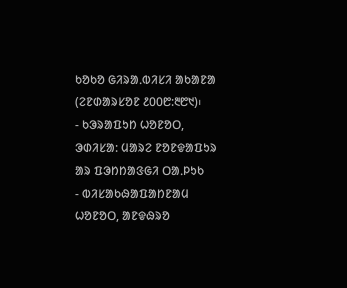ᱠᱚᱠᱚ ᱜᱤᱨᱟᱹᱵᱤᱥᱤ ᱟᱠᱟᱱᱟ (ᱮᱱᱰᱟᱨᱥᱚᱱ ᱒᱐᱐᱘:᱓᱘᱑)᱾
- ᱠᱳᱨᱟᱯᱩᱴ ᱦᱚᱱᱚᱛ, ᱳᱰᱤᱥᱟ: ᱢᱟᱨᱮ ᱱᱚᱱᱫᱟᱯᱩᱨ ᱟᱨ ᱯᱳᱴᱴᱟᱝᱜᱤ ᱛᱟᱹᱞᱩᱠ
- ᱵᱤᱥᱟᱠᱷᱟᱯᱟᱴᱱᱟᱢ ᱦᱚᱱᱚᱛ, ᱟᱱᱫᱷᱨᱚ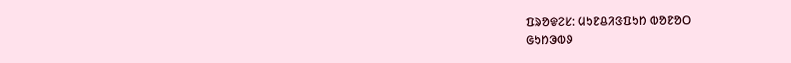ᱯᱨᱚᱫᱮᱥ: ᱢᱩᱱᱪᱤᱝᱯᱩᱴ ᱵᱚᱱᱚᱛ
ᱜᱩᱴᱳᱵᱽ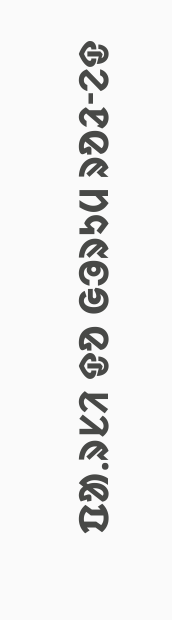ᱯᱟᱹᱨᱥᱤ ᱫᱚ ᱜᱳᱨᱩᱢ ᱨᱚᱲᱼᱮᱫ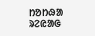ᱴᱚᱴᱷᱟ ᱨᱮᱭᱟᱜ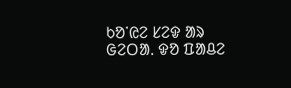ᱠᱚᱸᱭᱮ ᱥᱮᱫ ᱟᱨ ᱜᱮᱛᱟᱹ ᱫᱚ ᱯᱟᱪᱮ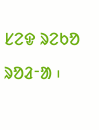ᱥᱮᱫ ᱨᱮᱠᱚ ᱨᱚᱲᱼᱟ ᱾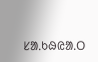ᱥᱟᱹᱠᱷᱭᱟᱹᱛ